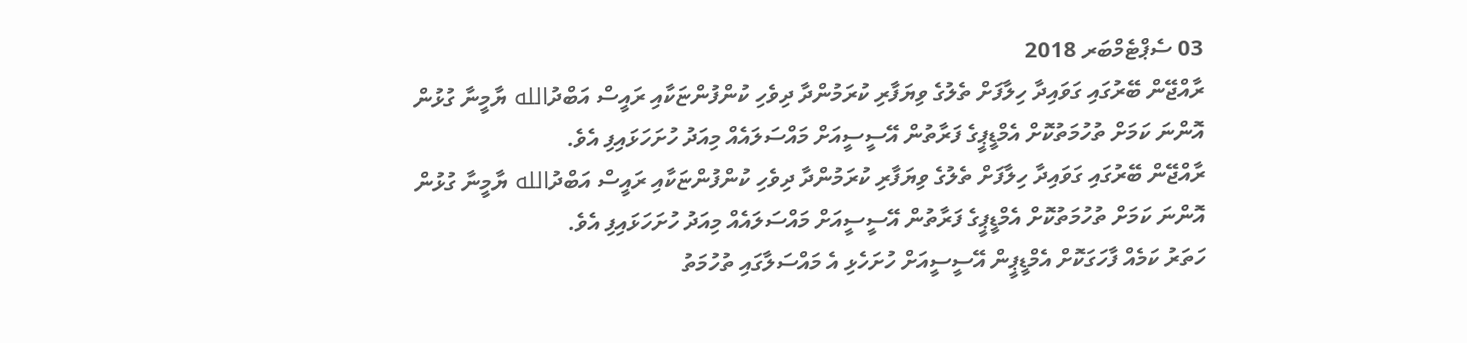03 ސެޕްޓެމްބަރ 2018
ރާއްޖޭން ބޭރުގައި ގަވައިދާ ހިލާފަށް ތެލުގެ ވިޔަފާރި ކުރަމުންދާ ދިވެހި ކުންފުންޏަކާއި ރައީސް އަބްދުالله ޔާމީނާ ގުޅުން އޮންނަ ކަމަށް ތުހުމަތުކޮށް އެމްޑީޕީގެ ފަރާތުން އޭސީސީއަށް މައްސަލައެއް މިއަދު ހުށަހަޅައިފި އެވެ.
ރާއްޖޭން ބޭރުގައި ގަވައިދާ ހިލާފަށް ތެލުގެ ވިޔަފާރި ކުރަމުންދާ ދިވެހި ކުންފުންޏަކާއި ރައީސް އަބްދުالله ޔާމީނާ ގުޅުން އޮންނަ ކަމަށް ތުހުމަތުކޮށް އެމްޑީޕީގެ ފަރާތުން އޭސީސީއަށް މައްސަލައެއް މިއަދު ހުށަހަޅައިފި އެވެ.
ހަތަރު ކަމެއް ފާހަގަކޮށް އެމްޑީޕީން އޭސީސީއަށް ހުށަހެޅި އެ މައްސަލާގައި ތުހުމަތު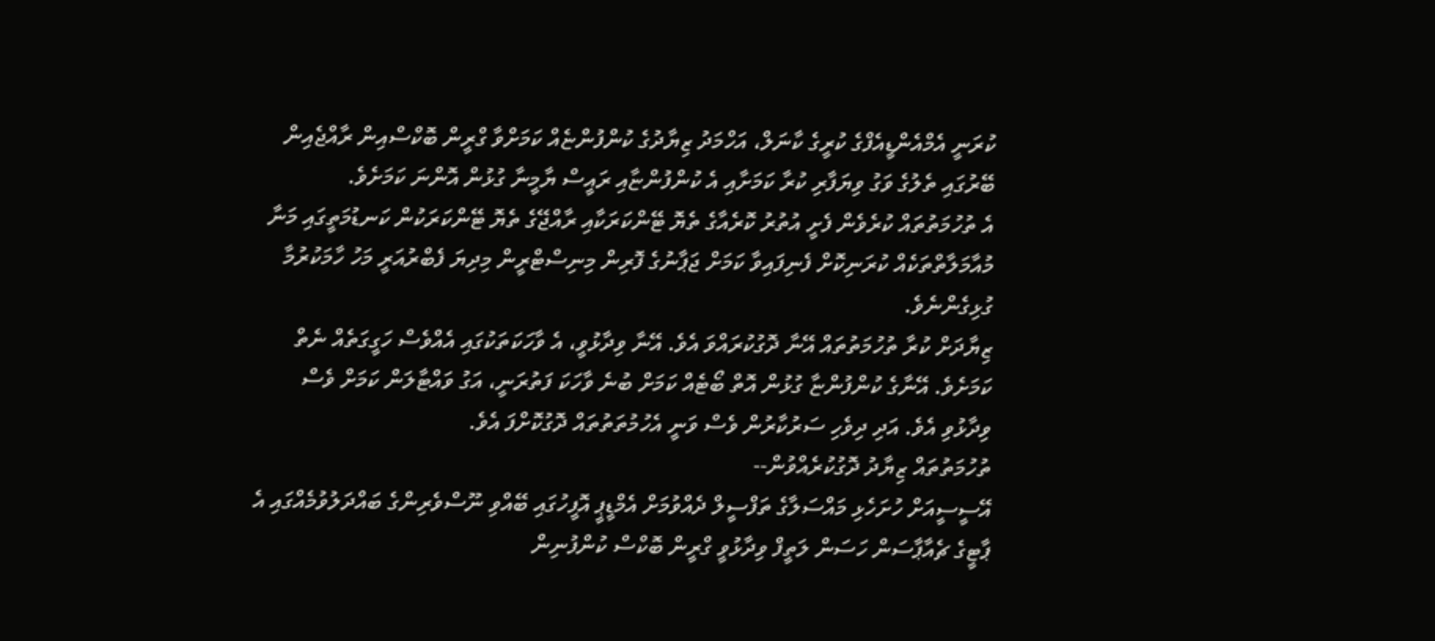ކުރަނީ އެމްއެންޑީއެފްގެ ކުރީގެ ކާނަލް، އަހްމަދު ޒިޔާދުގެ ކުންފުންޏެއް ކަމަށްވާ ގްރީން ބޮކްސްއިން ރާއްޖެއިން ބޭރުގައި ތެލުގެ ވަގު ވިޔަފާރި ކުރާ ކަމަށާއި އެ ކުންފުންޏާއި ރައީސް ޔާމީނާ ގުޅުން އޮންނަ ކަމަށެވެ.
އެ ތުހުމަތުތައް ކުރެވެން ފެށީ އުތުރު ކޮރެއާގެ ތެޔޮ ޓޭންކަރަކާއި ރާއްޖޭގެ ތެޔޮ ޓޭންކަރަކުން ކަނޑުމަތީގައި މަނާ މުއާމަލާތްތަކެއް ކުރަނިކޮށް ފެނިފައިވާ ކަމަށް ޖަޕާނުގެ ފޮރިން މިނިސްޓްރީން މިދިޔަ ފެބްރުއަރީ މަހު ހާމަކުރުމާ ގުޅިގެންނެވެ.
ޒިޔާދަށް ކުރާ ތުހުމަތުތައް އޭނާ ދޮގުކުރައްވަ އެވެ. އޭނާ ވިދާޅުވީ، އެ ވާހަކަތަކުގައި އެއްވެސް ހަގީގަތެއް ނެތް ކަމަށެވެ. އޭނާގެ ކުންފުންޏާ ގުޅުން އޮތް ބޯޓެއް ކަމަށް ބުނެ ވާހަކަ ފަތުރަނީ، އަގު ވައްޓާލަން ކަމަށް ވެސް ވިދާޅުވި އެވެ. އަދި ދިވެހި ސަރުކާރުން ވެސް ވަނީ އެހުމުތަތުތައް ދޮގުކޮށްފަ އެވެ.
ތުހުމަތުތައް ޒިޔާދު ދޮގުކުރެއްވުން--
އޭސީސީއަށް ހުށަހެޅި މައްސަލާގެ ތަފްސީލް ދެއްވުމަށް އެމްޑީޕީ އޮފީހުގައި ބޭއްވި ނޫސްވެރިންގެ ބައްދަލުވުމެއްގައި އެ ޕާޓީގެ ޗެއާޕާސަން ހަސަން ލަތީފް ވިދާޅުވީ ގްރީން ބޮކްސް ކުންފުނިން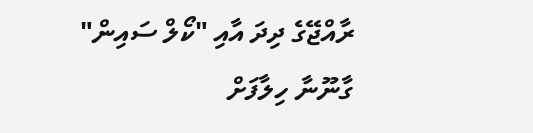ރާއްޖޭގެ ދިދަ އާއި "ކޯލް ސައިން" ގާނޫނާ ހިލާފަށް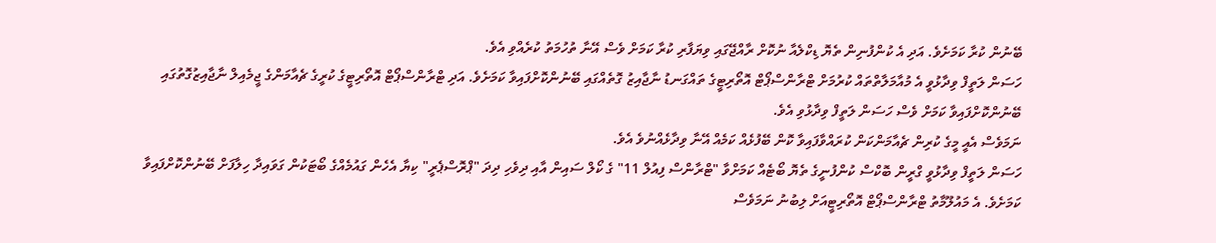ބޭނުން ކުރާ ކަމަށެވެ. އަދި އެ ކުންފުނިން ތެޔޮ ޑިކްލެއާ ނުކޮށް ރާއްޖޭގައި ވިޔަފާރި ކުރާ ކަމަށް ވެސް އޭނާ ތުހުމަތު ކުރެއްވި އެވެ.
ހަސަން ލަތީފް ވިދާޅުވީ އެ މުއާމަލާތްތައް ކުރުމަށް ޓްރާންސްޕޯޓް އޮތޯރިޓީގެ ތައްގަނޑު ނާޖާއިޒު ގޮތެއްގައި ބޭނުންކޮށްފައިވާ ކަމަށެވެ. އަދި ޓްރާންސްޕޯޓް އޮތޯރިޓީގެ ކުރީގެ ޗެއާމަންގެ ޖީމެއިލް ނާޖާއިޒުގޮތުގައި ބޭނުންކޮށްފައިވާ ކަމަށް ވެސް ހަސަން ލަތީފް ވިދާޅުވި އެވެ.
ނަމަވެސް އެއީ މީގެ ކުރިން ޗެއާމަންކަން ކުރައްވާފައިވާ ކޮން ބޭފުޅެއް ކަމެއް އޭނާ ވިދާޅެއްނުވެ އެވެ.
ހަސަން ލަތީފް ވިދާޅުވީ ގްރީން ބޮކްސް ކުންފުނީގެ ތެޔޮ ބޯޓެއް ކަމަށްވާ "ޓްރާންސް ފިއުލް 11" ގެ ކޯލް ސައިން އާއި ދިވެހި ދިދަ "ޕްރޮސްޕެރީ" ކިޔާ އެހެން ގައުމެއްގެ ބޯޓަކުން ގަވައިދާ ހިލާފަށް ބޭނުންކޮށްފައިވާ ކަމަށެވެ. އެ މައުލޫމާތު ޓްރާންސްޕޯޓް އޮތޯރިޓީއަށް ލިބުނު ނަމަވެސް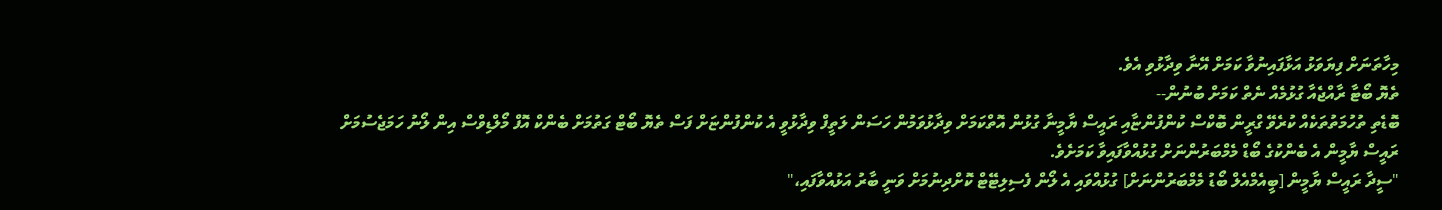މިހާތަނަށް ފިޔަވަޅު އަޅާފައިނުވާ ކަމަށް އޭނާ ވިދާޅުވި އެވެ.
ތެޔޮ ބޯޓާ ރާއްޖެއާ ގުޅުމެއް ނެތް ކަމަށް ބުނުން--
ބޮޑެތި ތުހުމަތުތަކެއް ކުރެވޭ ގްރީން ބޮކްސް ކުންފުންޏާއި ރައީސް ޔާމީނާ ގުޅުން އޮތްކަމަށް ވިދާޅުވަމުން ހަސަން ލަތީފް ވިދާޅުވީ އެ ކުންފުންޏަށް ފަސް ތެޔޮ ބޯޓް ގަތުމަށް ބެންކް އޮފް މޯލްޑިވްސް އިން ލޯނު ހަމަޖެސުމަށް ރައީސް ޔާމީން އެ ބެންކުގެ ބޯޑް މެމްބަރުންނަށް ގުޅުއްވާފައިވާ ކަމަށެވެ.
"ސީދާ ރައީސް ޔާމީން [ބީއެމްއެލް ބޯޑު މެމްބަރުންނަށް] ގުޅުއްވައި އެ ލޯން ފެސިލިޓޭޓް ކޮށްދިނުމަށް ވަނީ ބާރު އަޅުއްވާފައި،"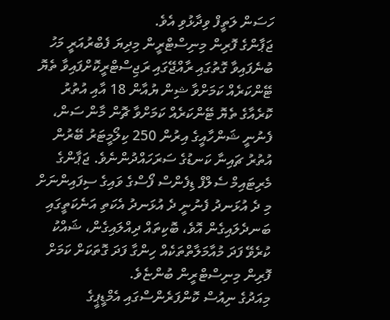ހަސަން ލަތީފް ވިދާޅުވި އެވެ.
ޖަޕާންގެ ފޮރިން މިނިސްޓްރީން މިދިޔަ ފެބްރުއަރީ މަހު ބުނެފައިވާ ގޮތުގައި ރާއްޖޭގައި ރަޖިސްޓްރީކޮށްފައިވާ ތެޔޮ ޓޭންކަރެއް ކަމަށްވާ ޝިން ޔުއާން 18 އާއި އުތުރު ކޮރެއާގެ ތެޔޮ ޓޭންކަރެއް ކަމަށްވާ ޗޮން މާން ސަން، ފެނުނީ ޝަންހާއީގެ އިރުން 250 ކިލޯމީޓަރު ބޭރުން އުތުރު ޗައިނާ ކަނޑުގެ ސަރަހައްދުންނެވެ. ޖަޕާންގެ މެރިޓައިމް ސެލްފް ޑިފެންސް ފޯސްގެ ވައިގެ ސިފައިންނަށް މި ދެ އުޅަނދު ފެނުނީ ދެ އުޅަނދު އެކަތި އަނެކަތީގައި ބަނދެލައިގެން އޮވެ، ބޮކިތައް ދިއްލައިގެން، ޝައްކު ކުރެވޭ ފަދަ މުއާމަލާތްތަކެއް ހިންގާ ފަދަ ގޮތަކަށް ކަމަށް ފޮރިން މިނިސްޓްރީން ބުންޏެވެ.
މިއަދުގެ ނިއުސް ކޮންފަރެންސްގައި އެމްޑީޕީގެ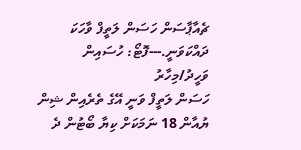ޗެއާޕާސަން ހަސަން ލަތީފް ވާހަކަ ދައްކަވަނީ.---ފޮޓޯ: ހުސައިން ވަހީދު/މިހާރު
ހަސަން ލަތީފް ވަނީ އޭގެ ތެރެއިން ޝިން ޔުއާން 18 ނަމަކަށް ކިޔާ ބޯޓުން ދެ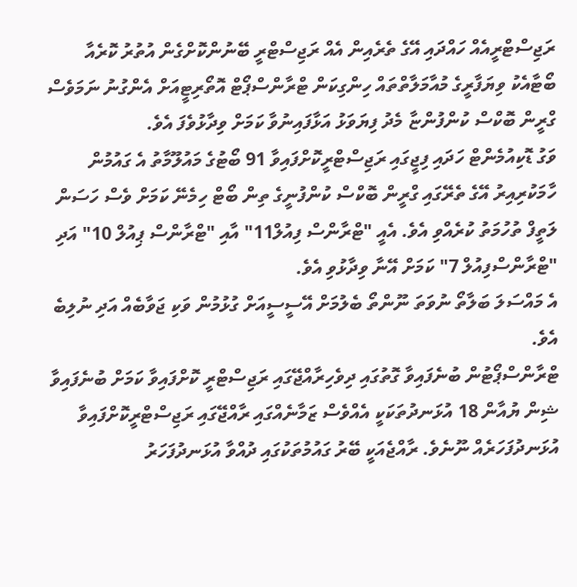ރަޖިސްޓްރީއެއް ހައްދައި އޭގެ ތެރެއިން އެއް ރަޖިސްޓްރީ ބޭނުންކޮށްގެން އުތުރު ކޮރެއާ ބޯޓާއެކު ވިޔަފާރީގެ މުއާމަލާތްތައް ހިންގިކަން ޓްރާންސްޕޯޓް އޮތޯރިޓީއަށް އެންގުނު ނަމަވެސް ގްރީން ބޮކްސް ކުންފުންޏާ މެދު ފިޔަވަޅު އަޅާފައިނުވާ ކަމަށް ވިދާޅުވެފަ އެވެ.
ވަގު ޑޮކިއުމެންޓް ހަދައި ފިޖީގައި ރަޖިސްޓްރީކޮށްފައިވާ 91 ބޯޓުގެ މައުލޫމާތު އެ ގައުމުން ހާމަކުރިއިރު އޭގެ ތެރޭގައި ގްރީން ބޮކްސް ކުންފުނީގެ ތިން ބޯޓް ހިމެނޭ ކަމަށް ވެސް ހަސަން ލަތީފް ތުހުމަތު ކުރެއްވި އެވެ. އެއީ "ޓްރާންސް ފިއުލް11" އާއި "ޓްރާންސް ޕިއުލް 10" އަދި "ޓްރާންސްފިއުލް 7" ކަމަށް އޭނާ ވިދާޅުވި އެވެ.
އެ މައްސަލަ ބަލާތޯ ނުވަތަ ނޫންތޯ ބެލުމަށް އޭސީސީއަށް ގުޅުމުން ވަކި ޖަވާބެއް އަދި ނުލިބެ އެވެ.
ޓްރާންސްޕޯޓުން ބުނެފައިވާ ގޮތުގައި ދިވެހިރާއްޖޭގައި ރަޖިސްޓްރީ ކޮށްފައިވާ ކަމަށް ބުނެފައިވާ ޝިން ޔުއާން 18 އުޅަނދުތަކަކީ އެއްވެސް ޒަމާނެއްގައި ރާއްޖޭގައި ރަޖިސްޓްރީކޮށްފައިވާ އުޅަނދުފަހަރެއް ނޫނެވެ. ރާއްޖެއަކީ ބޭރު ގައުމުތަކުގައި ދުއްވާ އުޅަނދުފަހަރު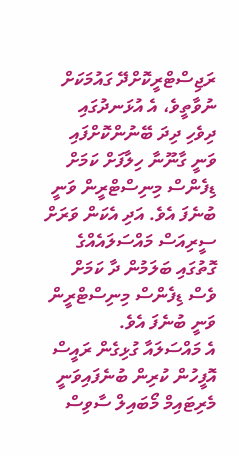ރަޖިސްޓްރީކޮށްދޭ ގައުމަކަށް ނުވާތީވެ، އެ އުޅަނދުގައި ދިވެހި ދިދަ ބޭނުންކޮށްފައި ވަނީ ގާނޫނާ ހިލާފަށް ކަމަށް ޑިފެންސް މިނިސްޓްރީން ވަނީ ބުނެފަ އެވެ. އަދި އެކަން ވަރަށް ސީރިއަސް މައްސަލައެއްގެ ގޮތުގައި ބަލަމުން ދާ ކަމަށް ވެސް ޑިފެންސް މިނިސްޓްރީން ވަނީ ބުނެފަ އެވެ.
އެ މައްސަލައާ ގުޅިގެން ރައީސް އޮފީހުން ކުރިން ބުނެފައިވަނީ މެރިޓައިމް މޯބައިލް ސާވިސް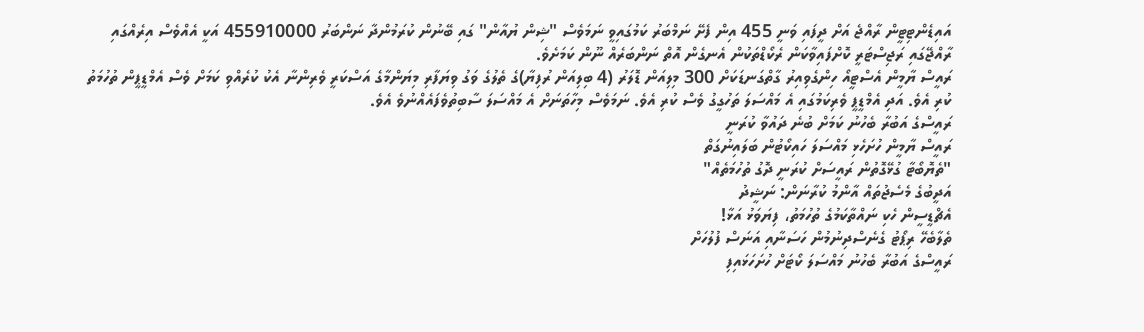އައިޑެންޓިޓީން ރާއްޖެ އަށް ދީފައި ވަނީ 455 އިން ފެށޭ ނަމްބަރު ކަމުގައިވީ ނަމަވެސް "ޝިން ޔުއާން" ގައި ބޭނުން ކުރަމުންދާ ނަންބަރު 455910000 އަކީ އެއްވެސް އިރެއްގައި ރާއްޖޭގައި ރަޖިސްޓަރީ ކޮށްފައިވާކަން ރެކޯޑްތަކުން އެނގެން އޮތް ނަންބަރެއް ނޫން ކަމަށެވެ.
ރައީސް ޔާމީން އެސްޓީއޯ ހިންގެވިއިރު ގާތްގަނޑަކަށް 300 މިލިއަން ޑޮލަރު (4 ބިލިއަން ރުފިޔާ)ގެ ތެލުގެ ވަގު ވިޔަފާރި މިޔަންމާގެ އަސްކަރީ ވެރިންނާ އެކު ކުރެއްވި ކަމަށް ވެސް އެމްޑީޕީން ތުހުމަތު ކުރި އެވެ. އަދި އެމްޑީޕީ ވެރިކަމުގައި އެ މައްސަލަ ތަހުގީގު ވެސް ކުރި އެވެ. ނަމަވެސް މިހާތަނަށް އެ މައްސަލަ ސާބިތުވެފައެއްނުވެ އެވެ.
ރައީސްގެ އަބުރާ ބެހުނު ކަމަށް ބުނެ ދައުވާ ކުރަނީ
ރައީސް ޔާމީން ހުށަހެޅި މައްސަލަ ހައިކޯޓުން ބަލައިނުގަތް
"ތެޔޮބޯޓާ ގުޅޭގޮތުން ރައީސަށް ކުރަނީ ދޮގު ތުހުމަތެއް"
އަދީބުގެ މެސެޖުތައް އާންމު ކުރާނަން: ނަޝީދު
އެޗްޑީސީން ހެކި ނައްތާކަމުގެ ތުހުމަތު، ފިޔަވަޅު އަޅާ!
ތެލާބެހޭ ރިޕޯޓު ގެނެސްދިނުމުން ހަސަނާއި އަނަސް ފުލުހަށް
ރައީސްގެ އަބުރާ ބެހުނު މައްސަލަ ކޯޓަށް ހުށަހަޅައިފި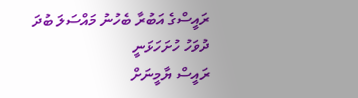ރައީސްގެ އަބުރާ ބެހުނު މައްސަލަ ބުދަ ދުވަހު ހުށަހަޅަނީ
ރައީސް ޔާމީނަށް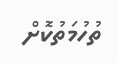ތުހުމަތުކޮށް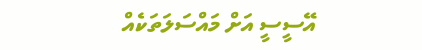އޭސީސީ އަށް މައްސަލަތަކެއް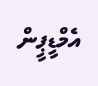އެމްޑީޕީން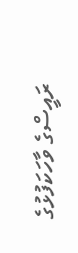ރައީސްގެ ވާހަކަފުޅުގެ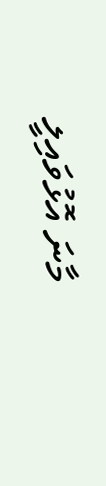މާނަ އޮޅުވައިލީ